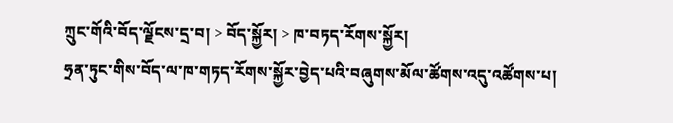ཀྲུང་གོའི་བོད་ལྗོངས་དྲ་བ། > བོད་སྐྱོར། > ཁ་བཏད་རོགས་སྐྱོར།
ཧྲན་ཏུང་གིས་བོད་ལ་ཁ་གཏད་རོགས་སྐྱོར་བྱེད་པའི་བཞུགས་མོལ་ཚོགས་འདུ་འཚོགས་པ།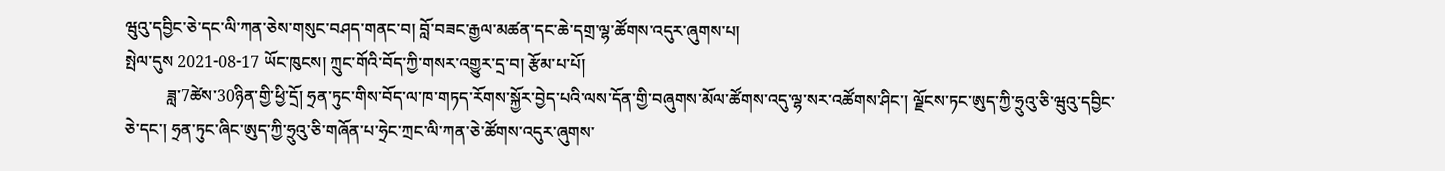ཝུའུ་དབྱིང་ཅེ་དང་ལི་ཀན་ཅེས་གསུང་བཤད་གནང་བ། བློ་བཟང་རྒྱལ་མཚན་དང་ཆེ་དགྲ་ལྷ་ཚོགས་འདུར་ཞུགས་པ།
སྤེལ་དུས 2021-08-17 ཡོང་ཁུངས། ཀྲུང་གོའི་བོད་ཀྱི་གསར་འགྱུར་དྲ་བ། རྩོམ་པ་པོ།
          ཟླ་7ཚེས་30ཉིན་གྱི་ཕྱི་དྲོ། ཧྲན་ཏུང་གིས་བོད་ལ་ཁ་གཏད་རོགས་སྐྱོར་བྱེད་པའི་ལས་དོན་གྱི་བཞུགས་མོལ་ཚོགས་འདུ་ལྷ་སར་འཚོགས་ཤིང་། ལྗོངས་ཏང་ཨུད་ཀྱི་ཧྲུའུ་ཅི་ཝུའུ་དབྱིང་ཅེ་དང་། ཧྲན་ཏུང་ཞིང་ཨུད་ཀྱི་ཧྲུའུ་ཅི་གཞོན་པ་ཧྲེང་ཀྲང་ལི་ཀན་ཅེ་ཚོགས་འདུར་ཞུགས་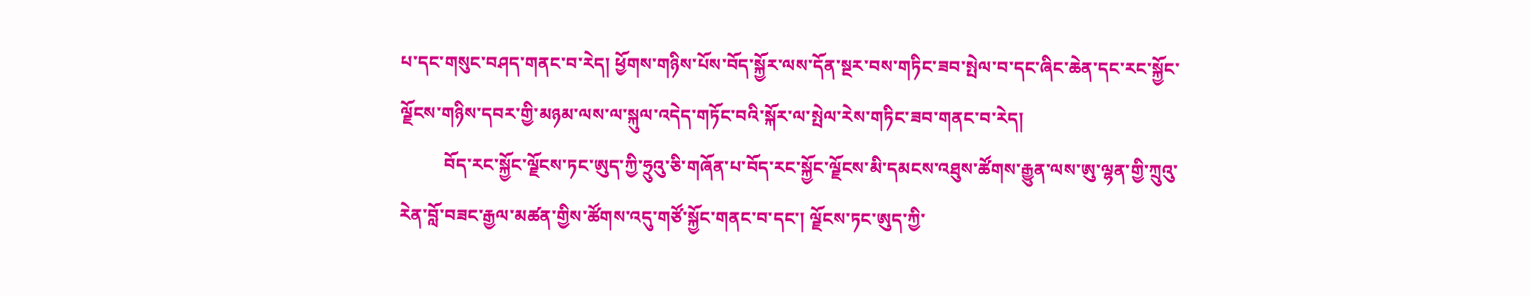པ་དང་གསུང་བཤད་གནང་བ་རེད། ཕྱོགས་གཉིས་པོས་བོད་སྐྱོར་ལས་དོན་སྔར་བས་གཏིང་ཟབ་སྤེལ་བ་དང་ཞིང་ཆེན་དང་རང་སྐྱོང་ལྗོངས་གཉིས་དབར་གྱི་མཉམ་ལས་ལ་སྐུལ་འདེད་གཏོང་བའི་སྐོར་ལ་སྤེལ་རེས་གཏིང་ཟབ་གནང་བ་རེད།
          བོད་རང་སྐྱོང་ལྗོངས་ཏང་ཨུད་ཀྱི་ཧྲུའུ་ཅི་གཞོན་པ་བོད་རང་སྐྱོང་ལྗོངས་མི་དམངས་འཐུས་ཚོགས་རྒྱུན་ལས་ཨུ་ལྷན་གྱི་ཀྲུའུ་རེན་བློ་བཟང་རྒྱལ་མཚན་གྱིས་ཚོགས་འདུ་གཙོ་སྐྱོང་གནང་བ་དང་། ལྗོངས་ཏང་ཨུད་ཀྱི་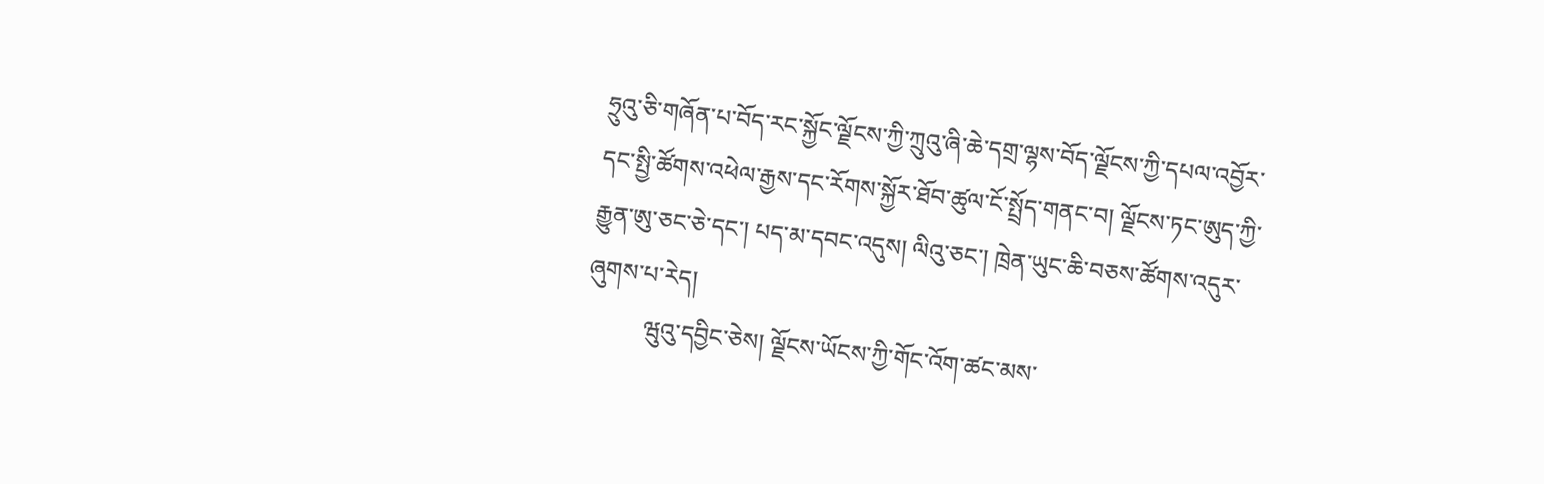ཧྲུའུ་ཅི་གཞོན་པ་བོད་རང་སྐྱོང་ལྗོངས་ཀྱི་ཀྲུའུ་ཞི་ཆེ་དགྲ་ལྷས་བོད་ལྗོངས་ཀྱི་དཔལ་འབྱོར་དང་སྤྱི་ཚོགས་འཕེལ་རྒྱས་དང་རོགས་སྐྱོར་ཐོབ་ཚུལ་ངོ་སྤྲོད་གནང་བ། ལྗོངས་ཏང་ཨུད་ཀྱི་རྒྱུན་ཨུ་ཅང་ཅེ་དང་། པད་མ་དབང་འདུས། ལིའུ་ཅང་། ཁྲེན་ཡུང་ཆི་བཅས་ཚོགས་འདུར་ཞུགས་པ་རེད།
          ཝུའུ་དབྱིང་ཅེས། ལྗོངས་ཡོངས་ཀྱི་གོང་འོག་ཚང་མས་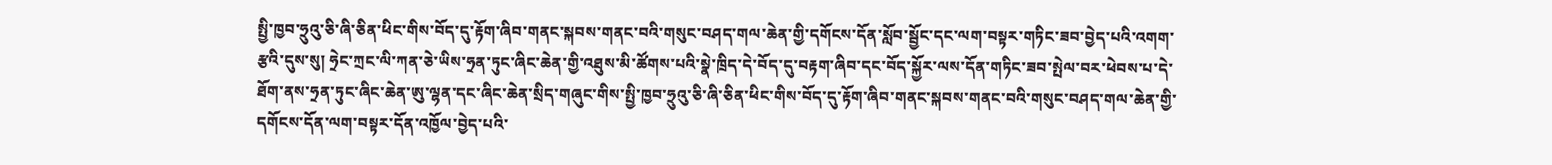སྤྱི་ཁྱབ་ཧྲུའུ་ཅི་ཞི་ཅིན་ཕིང་གིས་བོད་དུ་རྟོག་ཞིབ་གནང་སྐབས་གནང་བའི་གསུང་བཤད་གལ་ཆེན་གྱི་དགོངས་དོན་སློབ་སྦྱོང་དང་ལག་བསྟར་གཏིང་ཟབ་བྱེད་པའི་འགག་རྩའི་དུས་སུ། ཧྲེང་ཀྲང་ལི་ཀན་ཅེ་ཡིས་ཧྲན་ཏུང་ཞིང་ཆེན་གྱི་འཐུས་མི་ཚོགས་པའི་སྣེ་ཁྲིད་དེ་བོད་དུ་བརྟག་ཞིབ་དང་བོད་སྐྱོར་ལས་དོན་གཏིང་ཟབ་སྤེལ་བར་ཕེབས་པ་དེ་ཐོག་ནས་ཧྲན་ཏུང་ཞིང་ཆེན་ཨུ་ལྷན་དང་ཞིང་ཆེན་སྲིད་གཞུང་གིས་སྤྱི་ཁྱབ་ཧྲུའུ་ཅི་ཞི་ཅིན་ཕིང་གིས་བོད་དུ་རྟོག་ཞིབ་གནང་སྐབས་གནང་བའི་གསུང་བཤད་གལ་ཆེན་གྱི་དགོངས་དོན་ལག་བསྟར་དོན་འཁྱོལ་བྱེད་པའི་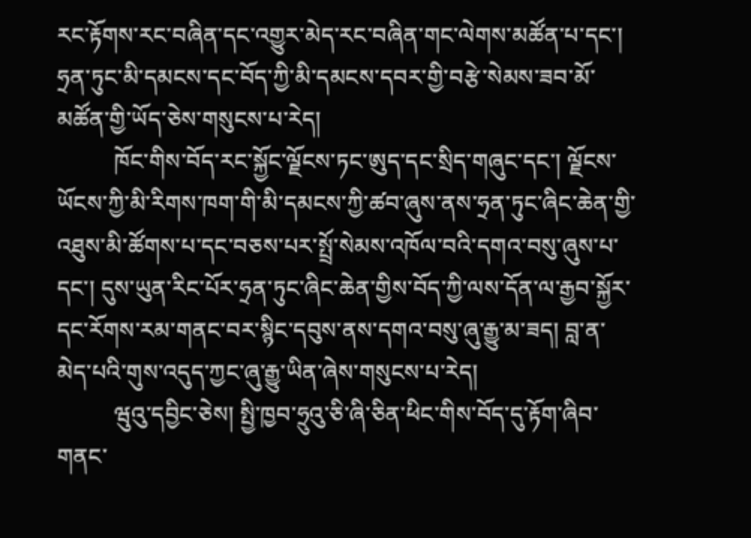རང་རྟོགས་རང་བཞིན་དང་འགྱུར་མེད་རང་བཞིན་གང་ལེགས་མཚོན་པ་དང་། ཧྲན་ཏུང་མི་དམངས་དང་བོད་ཀྱི་མི་དམངས་དབར་གྱི་བརྩེ་སེམས་ཟབ་མོ་མཚོན་གྱི་ཡོད་ཅེས་གསུངས་པ་རེད།
          ཁོང་གིས་བོད་རང་སྐྱོང་ལྗོངས་ཏང་ཨུད་དང་སྲིད་གཞུང་དང་། ལྗོངས་ཡོངས་ཀྱི་མི་རིགས་ཁག་གི་མི་དམངས་ཀྱི་ཚབ་ཞུས་ནས་ཧྲན་ཏུང་ཞིང་ཆེན་གྱི་འཐུས་མི་ཚོགས་པ་དང་བཅས་པར་སྤྲོ་སེམས་འཁོལ་བའི་དགའ་བསུ་ཞུས་པ་དང་། དུས་ཡུན་རིང་པོར་ཧྲན་ཏུང་ཞིང་ཆེན་གྱིས་བོད་ཀྱི་ལས་དོན་ལ་རྒྱབ་སྐྱོར་དང་རོགས་རམ་གནང་བར་སྙིང་དབུས་ནས་དགའ་བསུ་ཞུ་རྒྱུ་མ་ཟད། བླ་ན་མེད་པའི་གུས་འདུད་ཀྱང་ཞུ་རྒྱུ་ཡིན་ཞེས་གསུངས་པ་རེད།
          ཝུའུ་དབྱིང་ཅེས། སྤྱི་ཁྱབ་ཧྲུའུ་ཅི་ཞི་ཅིན་ཕིང་གིས་བོད་དུ་རྟོག་ཞིབ་གནང་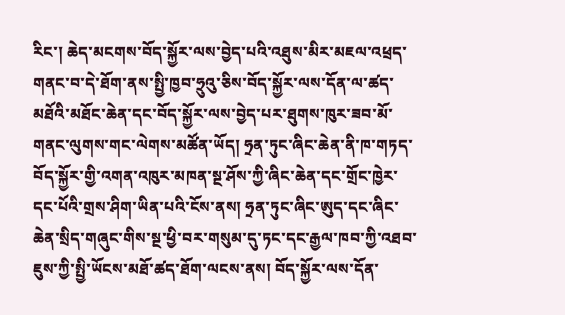རིང་། ཆེད་མངགས་བོད་སྐྱོར་ལས་བྱེད་པའི་འཐུས་མིར་མཇལ་འཕྲད་གནང་བ་དེ་ཐོག་ནས་སྤྱི་ཁྱབ་ཧྲུའུ་ཅིས་བོད་སྐྱོར་ལས་དོན་ལ་ཚད་མཐོའི་མཐོང་ཆེན་དང་བོད་སྐྱོར་ལས་བྱེད་པར་ཐུགས་ཁུར་ཟབ་མོ་གནང་ལུགས་གང་ལེགས་མཚོན་ཡོད། ཧྲན་ཏུང་ཞིང་ཆེན་ནི་ཁ་གཏད་བོད་སྐྱོར་གྱི་འགན་འཁུར་མཁན་སྔ་ཤོས་ཀྱི་ཞིང་ཆེན་དང་གྲོང་ཁྱེར་དང་པོའི་གྲས་ཤིག་ཡིན་པའི་ངོས་ནས། ཧྲན་ཏུང་ཞིང་ཨུད་དང་ཞིང་ཆེན་སྲིད་གཞུང་གིས་སྔ་ཕྱི་བར་གསུམ་དུ་ཏང་དང་རྒྱལ་ཁབ་ཀྱི་འཐབ་ཇུས་ཀྱི་སྤྱི་ཡོངས་མཐོ་ཚད་ཐོག་ལངས་ནས། བོད་སྐྱོར་ལས་དོན་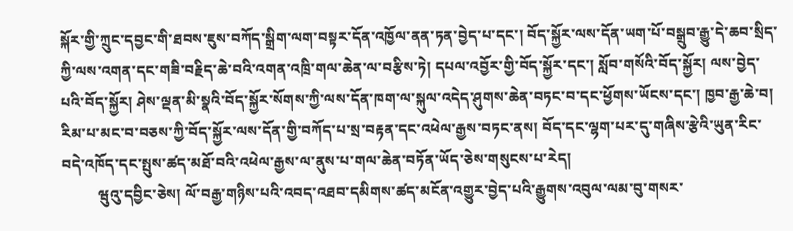སྐོར་གྱི་ཀྲུང་དབྱང་གི་ཐབས་ཇུས་བཀོད་སྒྲིག་ལག་བསྟར་དོན་འཁྱོལ་ནན་ཏན་བྱེད་པ་དང་། བོད་སྐྱོར་ལས་དོན་ཡག་པོ་བསྒྲུབ་རྒྱུ་དེ་ཆབ་སྲིད་ཀྱི་ལས་འགན་དང་གཟི་བརྗིད་ཆེ་བའི་འགན་འཁྲི་གལ་ཆེན་ལ་བརྩིས་ཏེ། དཔལ་འབྱོར་གྱི་བོད་སྐྱོར་དང་། སློབ་གསོའི་བོད་སྐྱོར། ལས་བྱེད་པའི་བོད་སྐྱོར། ཤེས་ལྡན་མི་སྣའི་བོད་སྐྱོར་སོགས་ཀྱི་ལས་དོན་ཁག་ལ་སྐུལ་འདེད་ཤུགས་ཆེན་བཏང་བ་དང་ཕྱོགས་ཡོངས་དང་། ཁྱབ་རྒྱ་ཆེ་བ། རིམ་པ་མང་བ་བཅས་ཀྱི་བོད་སྐྱོར་ལས་དོན་གྱི་བཀོད་པ་སྲ་བརྟན་དང་འཕེལ་རྒྱས་བཏང་ནས། བོད་དང་ལྷག་པར་དུ་གཞིས་རྩེའི་ཡུན་རིང་བདེ་འཁོད་དང་སྤུས་ཚད་མཐོ་བའི་འཕེལ་རྒྱས་ལ་ནུས་པ་གལ་ཆེན་བཏོན་ཡོད་ཅེས་གསུངས་པ་རེད།
          ཝུའུ་དབྱིང་ཅེས། ལོ་བརྒྱ་གཉིས་པའི་འབད་འཐབ་དམིགས་ཚད་མངོན་འགྱུར་བྱེད་པའི་རྒྱུགས་འབུལ་ལམ་བུ་གསར་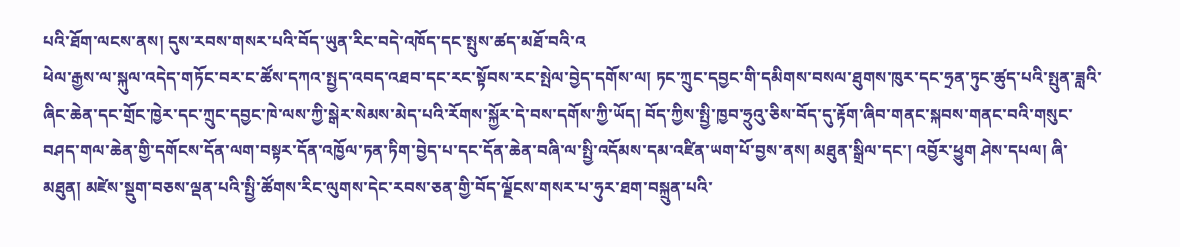པའི་ཐོག་ལངས་ནས། དུས་རབས་གསར་པའི་བོད་ཡུན་རིང་བདེ་འཁོད་དང་སྤུས་ཚད་མཐོ་བའི་འ
ཕེལ་རྒྱས་ལ་སྐུལ་འདེད་གཏོང་བར་ང་ཚོས་དཀའ་སྤྱད་འབད་འཐབ་དང་རང་སྟོབས་རང་སྤེལ་བྱེད་དགོས་ལ། ཏང་ཀྲུང་དབྱང་གི་དམིགས་བསལ་ཐུགས་ཁུར་དང་ཧྲན་ཏུང་ཚུད་པའི་སྤུན་ཟླའི་ཞིང་ཆེན་དང་གྲོང་ཁྱེར་དང་ཀྲུང་དབྱང་ཁེ་ལས་ཀྱི་སྒེར་སེམས་མེད་པའི་རོགས་སྐྱོར་དེ་བས་དགོས་ཀྱི་ཡོད། བོད་ཀྱིས་སྤྱི་ཁྱབ་ཧྲུའུ་ཅིས་བོད་དུ་རྟོག་ཞིབ་གནང་སྐབས་གནང་བའི་གསུང་བཤད་གལ་ཆེན་གྱི་དགོངས་དོན་ལག་བསྟར་དོན་འཁྱོལ་ཏན་ཏིག་བྱེད་པ་དང་དོན་ཆེན་བཞི་ལ་སྤྱི་འདོམས་དམ་འཛིན་ཡག་པོ་བྱས་ནས། མཐུན་སྒྲིལ་དང་། འབྱོར་ཕྱུག ཤེས་དཔལ། ཞི་མཐུན། མཛེས་སྡུག་བཅས་ལྡན་པའི་སྤྱི་ཚོགས་རིང་ལུགས་དེང་རབས་ཅན་གྱི་བོད་ལྗོངས་གསར་པ་ཧུར་ཐག་བསྐྲུན་པའི་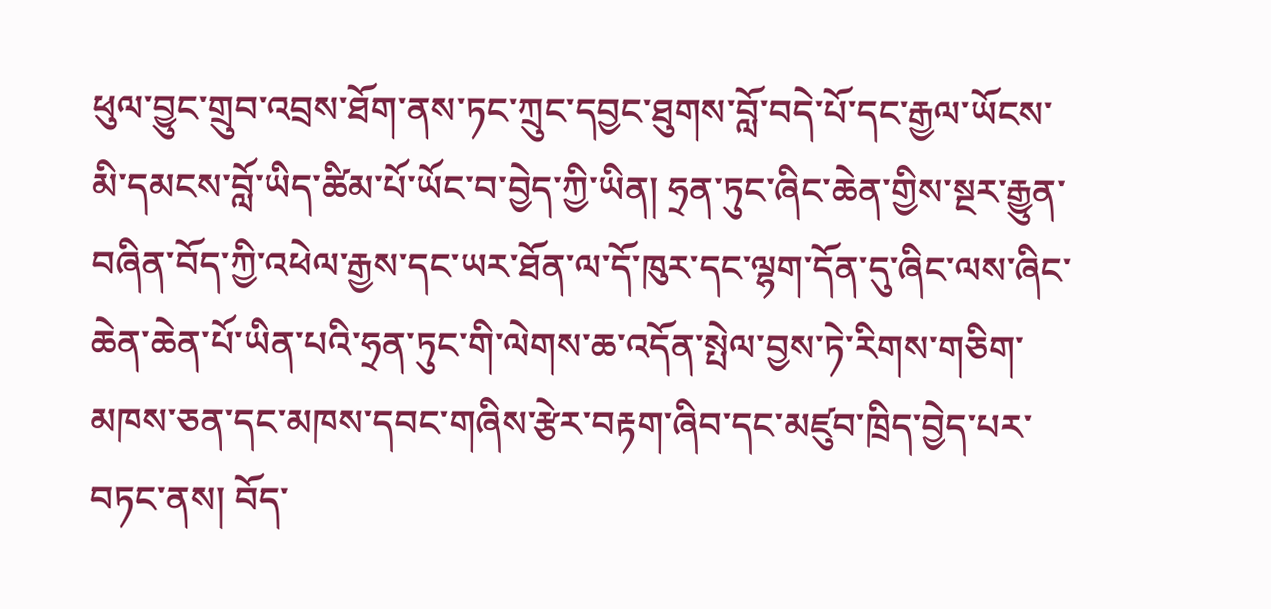ཕུལ་བྱུང་གྲུབ་འབྲས་ཐོག་ནས་ཏང་ཀྲུང་དབྱང་ཐུགས་བློ་བདེ་པོ་དང་རྒྱལ་ཡོངས་མི་དམངས་བློ་ཡིད་ཚིམ་པོ་ཡོང་བ་བྱེད་ཀྱི་ཡིན། ཧྲན་ཏུང་ཞིང་ཆེན་གྱིས་སྔར་རྒྱུན་བཞིན་བོད་ཀྱི་འཕེལ་རྒྱས་དང་ཡར་ཐོན་ལ་དོ་ཁུར་དང་ལྷག་དོན་དུ་ཞིང་ལས་ཞིང་ཆེན་ཆེན་པོ་ཡིན་པའི་ཧྲན་ཏུང་གི་ལེགས་ཆ་འདོན་སྤེལ་བྱས་ཏེ་རིགས་གཅིག་མཁས་ཅན་དང་མཁས་དབང་གཞིས་རྩེར་བརྟག་ཞིབ་དང་མཛུབ་ཁྲིད་བྱེད་པར་བཏང་ནས། བོད་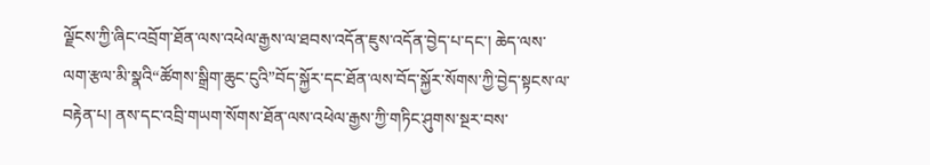ལྗོངས་ཀྱི་ཞིང་འབྲོག་ཐོན་ལས་འཕེལ་རྒྱས་ལ་ཐབས་འདོན་ཇུས་འདོན་བྱེད་པ་དང་། ཆེད་ལས་ལག་རྩལ་མི་སྣའི“ཚོགས་སྒྲིག་ཆུང་ངུའི”བོད་སྐྱོར་དང་ཐོན་ལས་བོད་སྐྱོར་སོགས་ཀྱི་བྱེད་སྟངས་ལ་བརྟེན་པ། ནས་དང་འབྲི་གཡག་སོགས་ཐོན་ལས་འཕེལ་རྒྱས་ཀྱི་གཏིང་ཤུགས་སྔར་བས་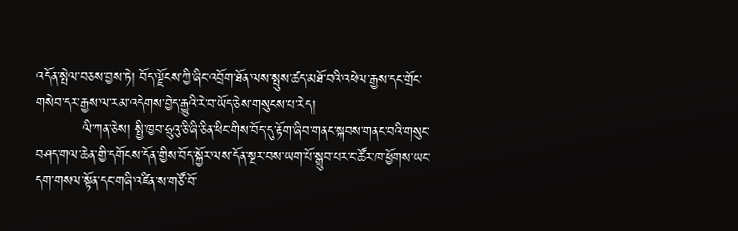འདོན་སྤེལ་བཅས་བྱས་ཏེ། བོད་ལྗོངས་ཀྱི་ཞིང་འབྲོག་ཐོན་ལས་སྤུས་ཚད་མཐོ་བའི་འཕེལ་རྒྱས་དང་གྲོང་གསེབ་དར་རྒྱས་ལ་རམ་འདེགས་བྱེད་རྒྱུའི་རེ་བ་ཡོད་ཅེས་གསུངས་པ་རེད།
          ལི་ཀན་ཅེས། སྤྱི་ཁྱབ་ཧྲུའུ་ཅི་ཞི་ཅིན་ཕིང་གིས་བོད་དུ་རྟོག་ཞིབ་གནང་སྐབས་གནང་བའི་གསུང་བཤད་གལ་ཆེན་གྱི་དགོངས་དོན་གྱིས་བོད་སྐྱོར་ལས་དོན་སྔར་བས་ཡག་པོ་སྒྲུབ་པར་ང་ཚོར་ཁ་ཕྱོགས་ཡང་དག་གསལ་སྟོན་དང་གཞི་འཛིན་ས་གཙོ་བོ་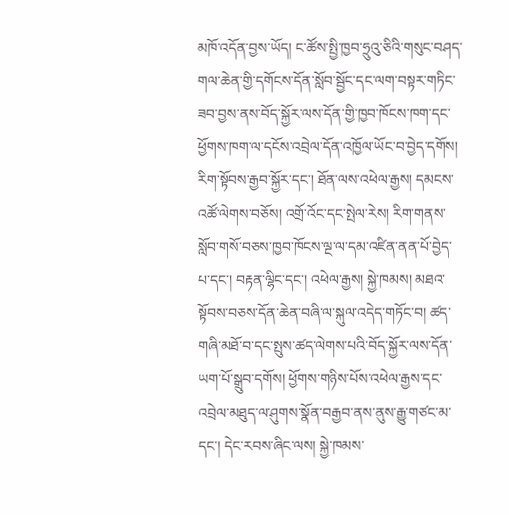མཁོ་འདོན་བྱས་ཡོད། ང་ཚོས་སྤྱི་ཁྱབ་ཧྲུའུ་ཅིའི་གསུང་བཤད་གལ་ཆེན་གྱི་དགོངས་དོན་སློབ་སྦྱོང་དང་ལག་བསྟར་གཏིང་ཟབ་བྱས་ནས་བོད་སྐྱོར་ལས་དོན་གྱི་ཁྱབ་ཁོངས་ཁག་དང་ཕྱོགས་ཁག་ལ་དངོས་འབྲེལ་དོན་འཁྱོལ་ཡོང་བ་བྱེད་དགོས། རིག་སྟོབས་རྒྱབ་སྐྱོར་དང་། ཐོན་ལས་འཕེལ་རྒྱས། དམངས་འཚོ་ལེགས་བཅོས། འགྲོ་འོང་དང་སྤེལ་རེས། རིག་གནས་སློབ་གསོ་བཅས་ཁྱབ་ཁོངས་ལྔ་ལ་དམ་འཛིན་ནན་པོ་བྱེད་པ་དང་། བརྟན་ལྷིང་དང་། འཕེལ་རྒྱས། སྐྱེ་ཁམས། མཐའ་སྟོབས་བཅས་དོན་ཆེན་བཞི་ལ་སྐུལ་འདེད་གཏོང་བ། ཚད་གཞི་མཐོ་བ་དང་སྤུས་ཚད་ལེགས་པའི་བོད་སྐྱོར་ལས་དོན་ཡག་པོ་སྒྲུབ་དགོས། ཕྱོགས་གཉིས་པོས་འཕེལ་རྒྱས་དང་འབྲེལ་མཐུད་ལ་ཤུགས་སྣོན་བརྒྱབ་ནས་ནུས་རྒྱུ་གཙང་མ་དང་། དེང་རབས་ཞིང་ལས། སྐྱེ་ཁམས་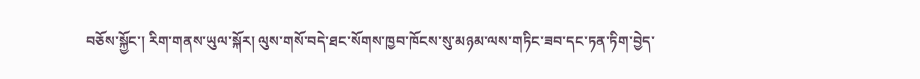བཅོས་སྐྱོང་། རིག་གནས་ཡུལ་སྐོར། ལུས་གསོ་བདེ་ཐང་སོགས་ཁྱབ་ཁོངས་སུ་མཉམ་ལས་གཏིང་ཟབ་དང་ཏན་ཏིག་བྱེད་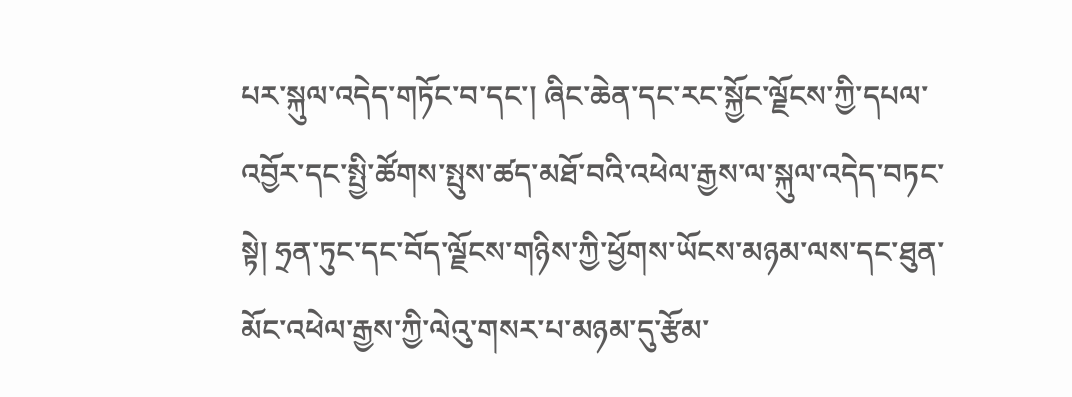པར་སྐུལ་འདེད་གཏོང་བ་དང་། ཞིང་ཆེན་དང་རང་སྐྱོང་ལྗོངས་ཀྱི་དཔལ་འབྱོར་དང་སྤྱི་ཚོགས་སྤུས་ཚད་མཐོ་བའི་འཕེལ་རྒྱས་ལ་སྐུལ་འདེད་བཏང་སྟེ། ཧྲན་ཏུང་དང་བོད་ལྗོངས་གཉིས་ཀྱི་ཕྱོགས་ཡོངས་མཉམ་ལས་དང་ཐུན་མོང་འཕེལ་རྒྱས་ཀྱི་ལེའུ་གསར་པ་མཉམ་དུ་རྩོམ་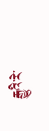རྒྱུའི་རེ་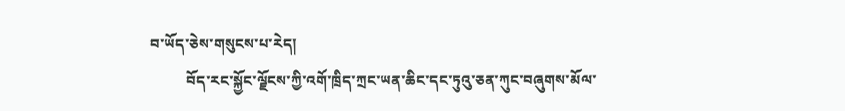བ་ཡོད་ཅེས་གསུངས་པ་རེད།
          བོད་རང་སྐྱོང་ལྗོངས་ཀྱི་འགོ་ཁྲིད་ཀྲང་ཡན་ཆིང་དང་ཏུའུ་ཅན་ཀུང་བཞུགས་མོལ་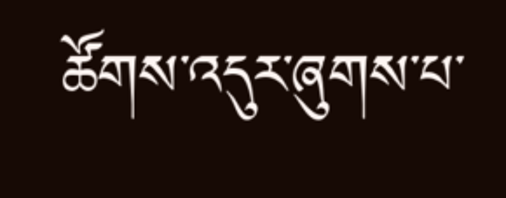ཚོགས་འདུར་ཞུགས་པ་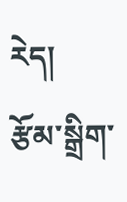རེད།
རྩོམ་སྒྲིག་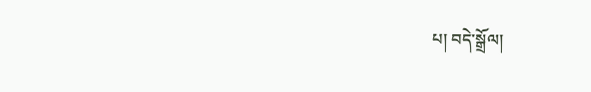པ། བདེ་སྒྲོལ།